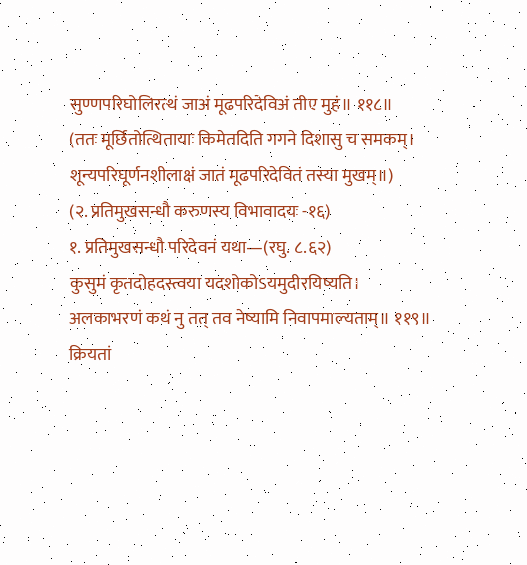सुण्णपरिघोलिरत्थं जाअं मूढपरिदेविअं तीए मुहं॥ ११८॥
(ततः मूर्छितोत्थितायाः किमेतदिति गगने दिशासु च समकम्।
शून्यपरिघूर्णनशीलाक्षं जातं मूढपरिदेवितं तस्या मुखम्॥)
(२. प्रतिमुखसन्धौ करुणस्य विभावादयः -१६)
१. प्रतिमुखसन्धौ परिदेवनं यथा—(रघु. ८.६२)
कुसुमं कृतदोहदस्त्वया यदशोकोऽयमुदीरयिष्यति।
अलकाभरणं कथं नु तत् तव नेष्यामि निवापमाल्यताम्॥ ११९॥
क्रियतां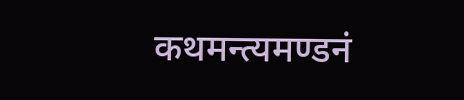कथमन्त्यमण्डनं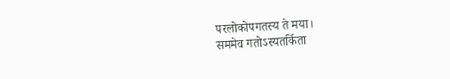परलोकोपगतस्य ते मया।
सममेव गतोऽस्यतर्किता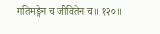गतिमङ्गेन च जीवितेन च॥ १२०॥